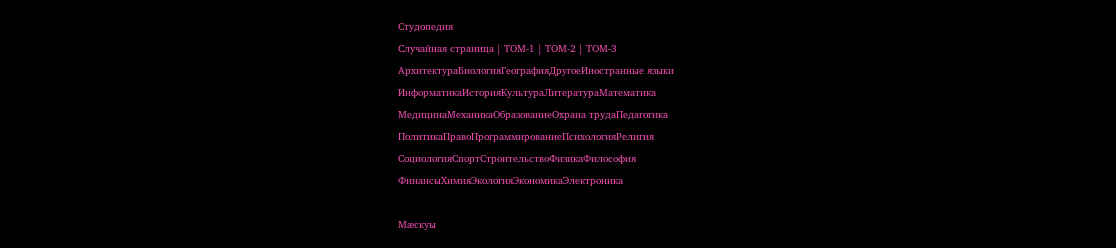Студопедия
Случайная страница | ТОМ-1 | ТОМ-2 | ТОМ-3
АрхитектураБиологияГеографияДругоеИностранные языки
ИнформатикаИсторияКультураЛитератураМатематика
МедицинаМеханикаОбразованиеОхрана трудаПедагогика
ПолитикаПравоПрограммированиеПсихологияРелигия
СоциологияСпортСтроительствоФизикаФилософия
ФинансыХимияЭкологияЭкономикаЭлектроника

Мæскуы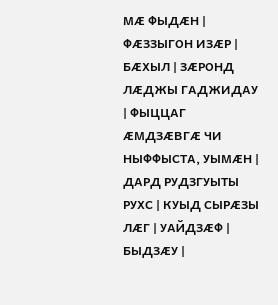МÆ ФЫДÆН | ФÆЗЗЫГОН ИЗÆР | БÆХЫЛ | ЗÆРОНД ЛÆДЖЫ ГАДЖИДАУ | ФЫЦЦАГ ÆМДЗÆВГÆ ЧИ НЫФФЫСТА, УЫМÆН | ДАРД РУДЗГУЫТЫ РУХС | КУЫД СЫРÆЗЫ ЛÆГ | УАЙДЗÆФ | БЫДЗÆУ |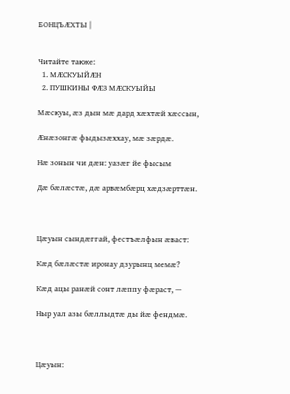БОНЦЪÆХТЫ |


Читайте также:
  1. МÆСКУЫЙÆН
  2. ПУШКИНЫ ФÆЗ МÆСКУЫЙЫ

Мæскуы, æз дын мæ дард хæхтæй хæссын,

Æнæзонгæ фыдызæххау, мæ зæрдæ.

Нæ зонын чи дæн: уазæг йе фысым

Дæ бæлæстæ, дæ арвæмбæрц хæдзæрттæн.



Цæуын сындæггай, фестъæлфын æваст:

Кæд бæлæстæ иронау дзурынц мемæ?

Кæд ацы ранæй сонт лæппу фæраст, —

Ныр уал азы бæллыдтæ ды йæ фендмæ.



Цæуын: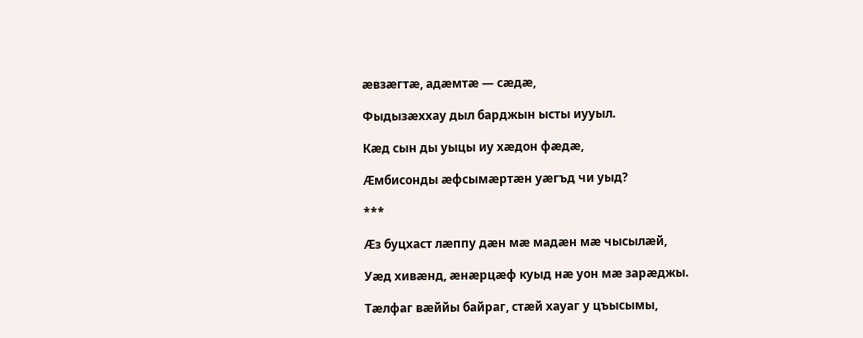æвзæгтæ, адæмтæ — сæдæ,

Фыдызæххау дыл барджын ысты иууыл.

Кæд сын ды уыцы иу хæдон фæдæ,

Æмбисонды æфсымæртæн уæгъд чи уыд?

***

Æз буцхаст лæппу дæн мæ мадæн мæ чысылæй,

Уæд хивæнд, æнæрцæф куыд нæ уон мæ зарæджы.

Тæлфаг вæййы байраг, стæй хауаг у цъысымы,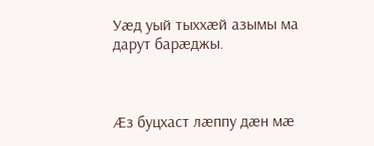Уæд уый тыххæй азымы ма дарут барæджы.



Æз буцхаст лæппу дæн мæ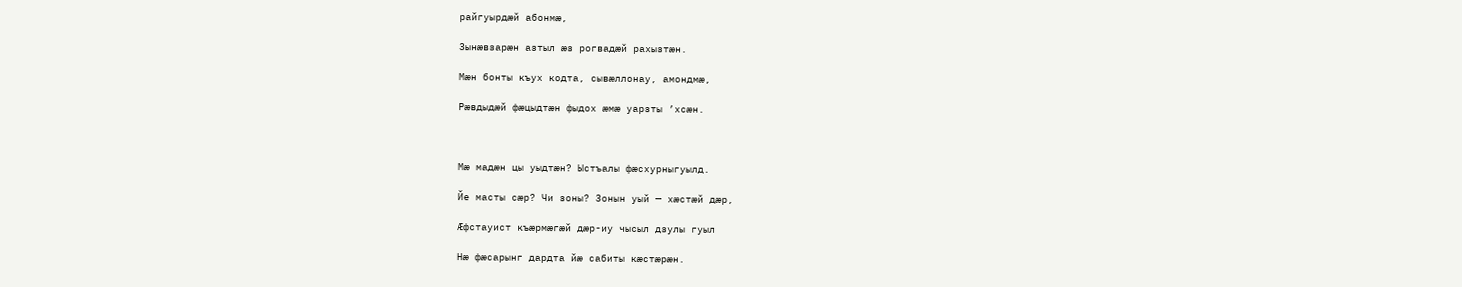райгуырдæй абонмæ,

Зынæвзарæн азтыл æз рогвадæй рахызтæн.

Мæн бонты къух кодта, сывæллонау, амондмæ,

Рæвдыдæй фæцыдтæн фыдох æмæ уарзты ’хсæн.



Мæ мадæн цы уыдтæн? Ыстъалы фæсхурныгуылд.

Йе масты сæр? Чи зоны? Зонын уый — хæстæй дæр,

Æфстауист къæрмæгæй дæр-иу чысыл дзулы гуыл

Нæ фæсарынг дардта йæ сабиты кæстæрæн.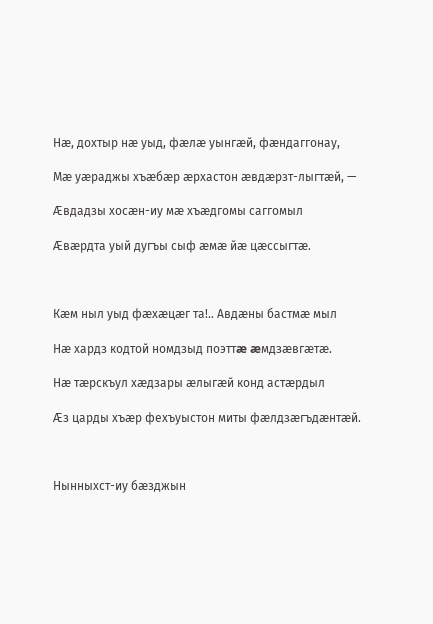Нæ, дохтыр нæ уыд, фæлæ уынгæй, фæндаггонау,

Мæ уæраджы хъæбæр æрхастон æвдæрзт-лыгтæй, —

Æвдадзы хосæн-иу мæ хъæдгомы саггомыл

Æвæрдта уый дугъы сыф æмæ йæ цæссыгтæ.



Кæм ныл уыд фæхæцæг та!.. Авдæны бастмæ мыл

Нæ хардз кодтой номдзыд поэттæ æмдзæвгæтæ.

Нæ тæрскъул хæдзары æлыгæй конд астæрдыл

Æз царды хъæр фехъуыстон миты фæлдзæгъдæнтæй.



Нынныхст-иу бæзджын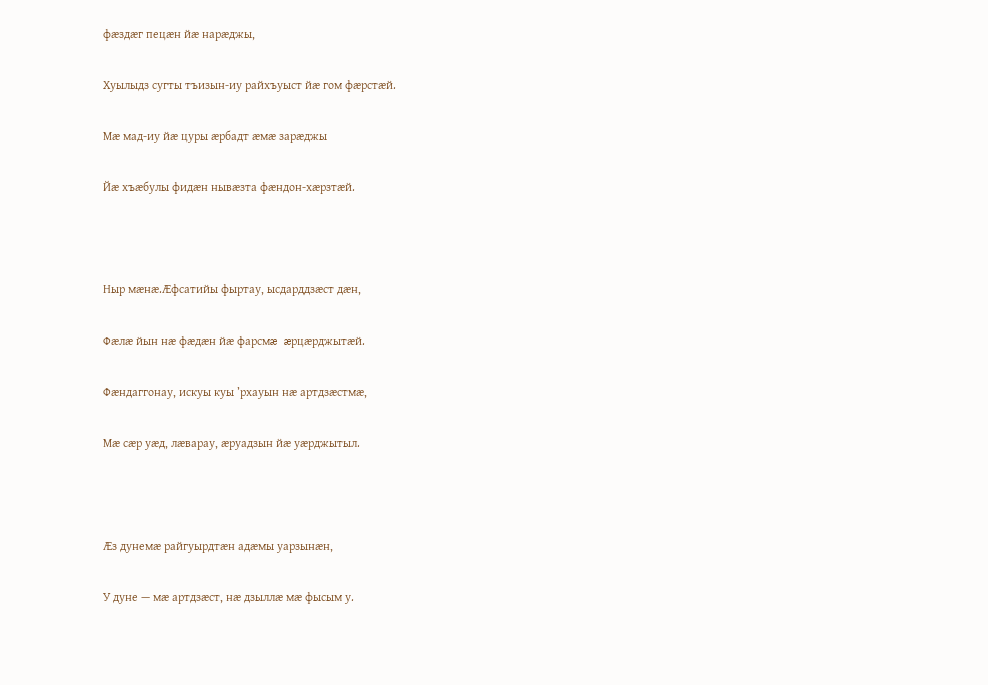фæздæг пецæн йæ нарæджы,

Хуылыдз сугты тъизын-иу райхъуыст йæ гом фæрстæй.

Мæ мад-иу йæ цуры æрбадт æмæ зарæджы

Йæ хъæбулы фидæн нывæзта фæндон-хæрзтæй.



Ныр мæнæ.Æфсатийы фыртау, ысдарддзæст дæн,

Фæлæ йын нæ фæдæн йæ фарсмæ æрцæрджытæй.

Фæндаггонау, искуы куы ’рхауын нæ артдзæстмæ,

Мæ сæр уæд, лæварау, æруадзын йæ уæрджытыл.



Æз дунемæ райгуырдтæн адæмы уарзынæн,

У дуне — мæ артдзæст, нæ дзыллæ мæ фысым у.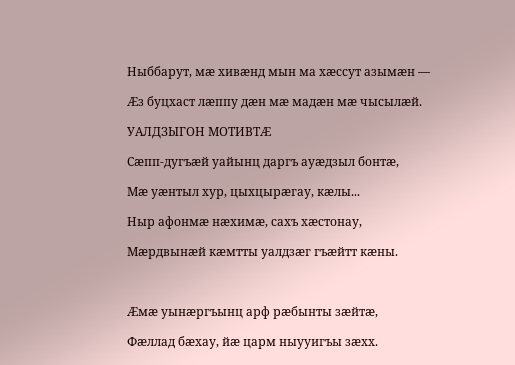Ныббарут, мæ хивæнд мын ма хæссут азымæн —

Æз буцхаст лæппу дæн мæ мадæн мæ чысылæй.

УАЛДЗЫГОН МОТИВТÆ

Сæпп-дугъæй уайынц даргъ ауæдзыл бонтæ,

Мæ уæнтыл хур, цыхцырæгау, кæлы...

Ныр афонмæ нæхимæ, сахъ хæстонау,

Мæрдвынæй кæмтты уалдзæг гъæйтт кæны.



Æмæ уынæргъынц арф рæбынты зæйтæ,

Фæллад бæхау, йæ царм ныууигъы зæхх.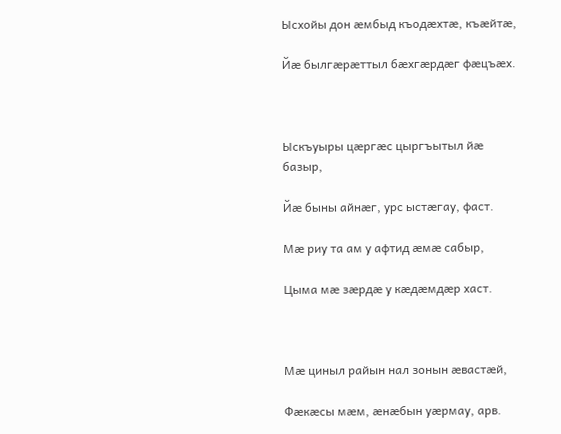Ысхойы дон æмбыд къодæхтæ, къæйтæ,

Йæ былгæрæттыл бæхгæрдæг фæцъæх.



Ыскъуыры цæргæс цыргъытыл йæ базыр,

Йæ быны айнæг, урс ыстæгау, фаст.

Мæ риу та ам у афтид æмæ сабыр,

Цыма мæ зæрдæ у кæдæмдæр хаст.



Мæ циныл райын нал зонын æвастæй,

Фæкæсы мæм, æнæбын уæрмау, арв.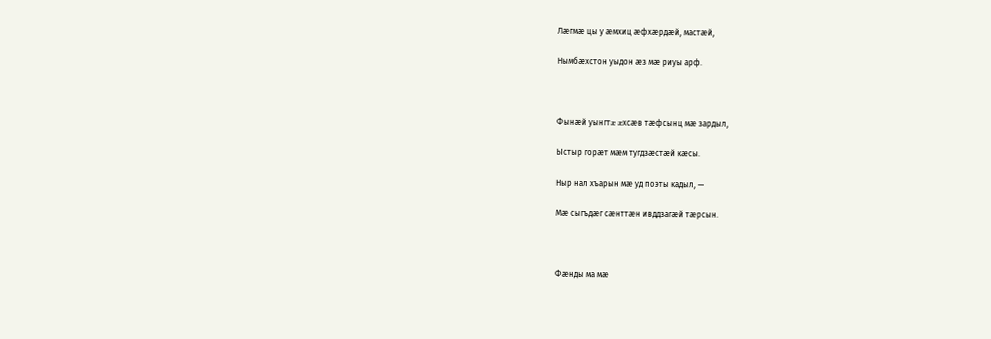Лæгмæ цы у æмхиц æфхæрдæй, мастæй,

Нымбæхстон уыдон æз мæ риуы арф.



Фынæй уынгтæ æхсæв тæфсынц мæ зардыл,

Ыстыр горæт мæм тугдзæстæй кæсы.

Ныр нал хъарын мæ уд поэты кадыл, —

Мæ сыгъдæг сæнттæн ивддзагæй тæрсын.



Фæнды ма мæ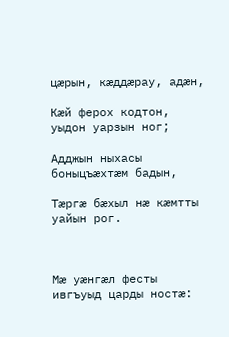цæрын, кæддæрау, адæн,

Кæй ферох кодтон, уыдон уарзын ног;

Адджын ныхасы боныцъæхтæм бадын,

Тæргæ бæхыл нæ кæмтты уайын рог.



Мæ уæнгæл фесты ивгъуыд царды ностæ: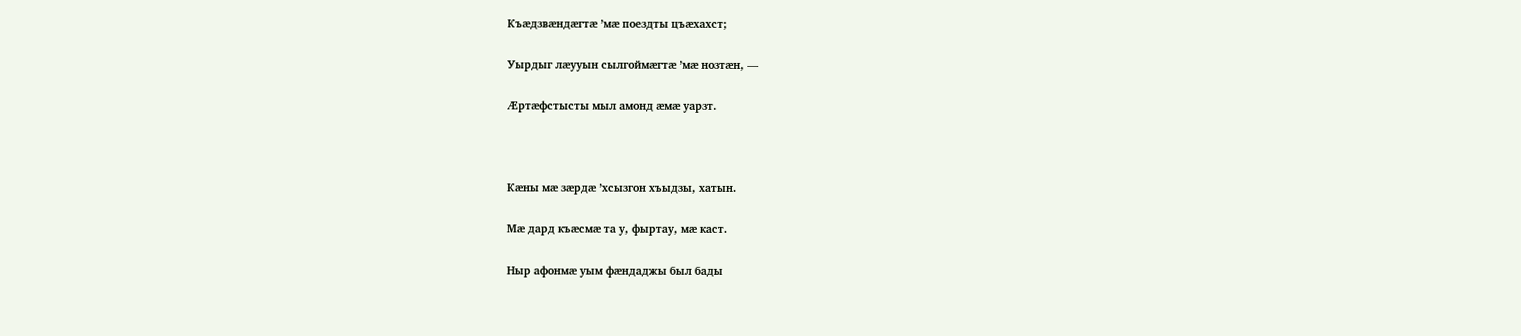Къæдзвæндæгтæ ’мæ поездты цъæхахст;

Уырдыг лæууын сылгоймæгтæ ’мæ нозтæн, —

Æртæфстысты мыл амонд æмæ уарзт.



Кæны мæ зæрдæ ’хсызгон хъыдзы, хатын.

Мæ дард къæсмæ та у, фыртау, мæ каст.

Ныр афонмæ уым фæндаджы был бады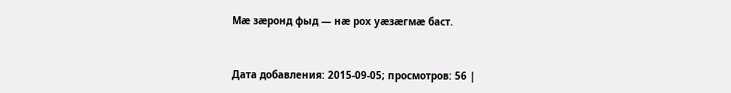Мæ зæронд фыд — нæ рох уæзæгмæ баст.


Дата добавления: 2015-09-05; просмотров: 56 |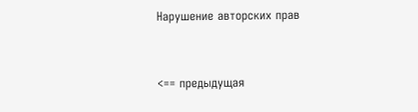Нарушение авторских прав


<== предыдущая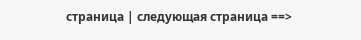страница | следующая страница ==>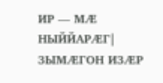ИР — МÆ НЫЙЙАРÆГ| ЗЫМÆГОН ИЗÆР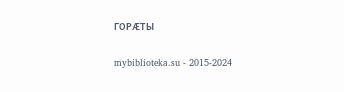ГОРÆТЫ

mybiblioteka.su - 2015-2024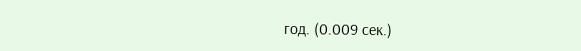год. (0.009 сек.)